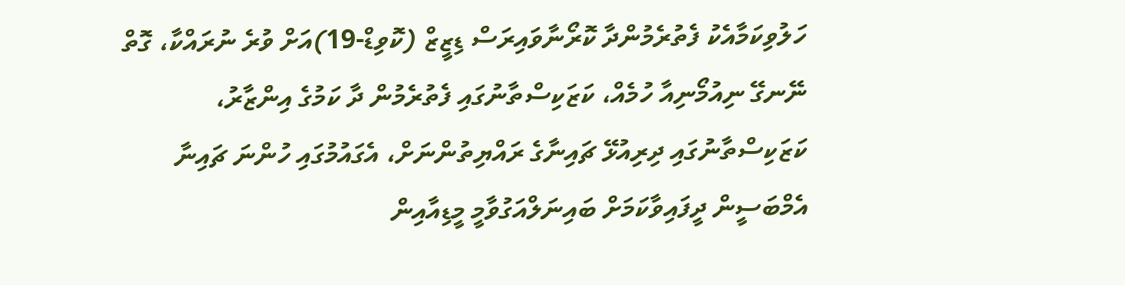ހަލުވިކަމާއެކު ފެތުރެމުންދާ ކޮރޯނާވައިރަސް ޑިޒީޒް (ކޮވިޑް-19)އަށް ވުރެ ނުރައްކާ، ގޮތް ނޭނގޭ ނިއުމޯނިއާ ހުމެއް، ކަޒަކިސްތާނުގައި ފެތުރެމުން ދާ ކަމުގެ އިންޒާރު، ކަޒަކިސްތާނުގައި ދިރިއުޅޭ ޗައިނާގެ ރައްޔިތުންނަށް، އެގައުމުގައި ހުންނަ ޗައިނާ އެމްބަސީން ދީފައިވާކަމަށް ބައިނަލްއަގުވާމީ މީޑިއާއިން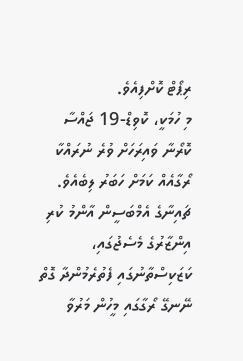ރިޕޯޓް ކޮށްފިއެވެ.
މި ހުމަކީ، ކޮވިޑް-19 ޖައްސާ ކޮރޯނާ ވައިރަހަށް ވުރެ ނުރައްކާ ރޯގާއެއް ކަމަށް ހަބަރު ލިބެއެވެ.
ޗައިނާގެ އެމްބަސީން އާންމު ކުރި އިންޒާރުގެ މެސެޖުގައި، ކަޒަކިސްތާނުގައި ފެތުރެމުންދާ ގޮތް ނޭނގޭ ރޯގާގައި މީހުން މަރުވާ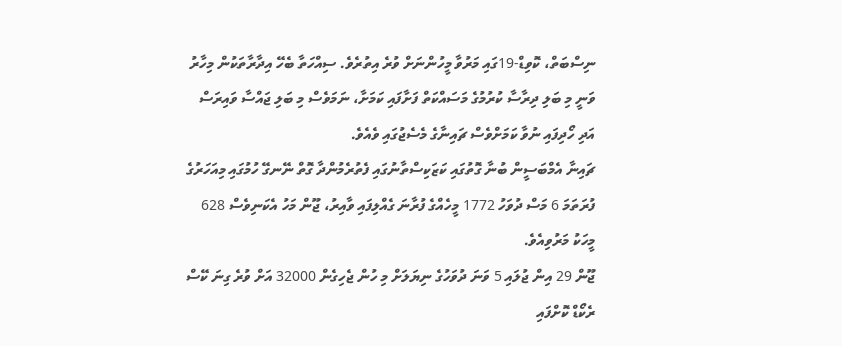ނިސްބަތް، ކޮވިޑް-19ގައި މަރުވާ މީހުންނަށް ވުރެ އިތުރެވެ. ސިއްހަތާ ބެހޭ އިދާރާތަކުން މިހާރު ވަނީ މި ބަލި ދިރާސާ ކުރުމުގެ މަސައްކަތް ފަށާފައި ކަމަށާ، ނަމަވެސް މި ބަލި ޖައްސާ ވައިރަސް އަދި ހޯދިފައި ނުވާ ކަމަށްވެސް ޗައިނާގެ މެސެޖުގައި ވެއެވެ.
ޗައިނާ އެމްބަސީން ބުނާ ގޮތުގައި ކަޒަކިސްތާނުގައި ފެތުރެމުންދާ ގޮތް ނޭނގޭ ހުމުގައި މިއަހަރުގެ ފުރަތަމަ 6 މަސް ދުވަހު 1772 މީހެއްގެ ފުރާނަ ގެއްލިފައި ވާއިރު، ޖޫން މަހު އެކަނިވެސް 628 މީހަކު މަރުވިއެވެ.
ޖޫން 29 އިން ޖުލައި 5 ވަނަ ދުވަހުގެ ނިޔަލަށް މި ހުން ޖެހިގެން 32000 އަށް ވުރެ ގިނަ ކޭސް ރެކޯޑް ކޮށްފައި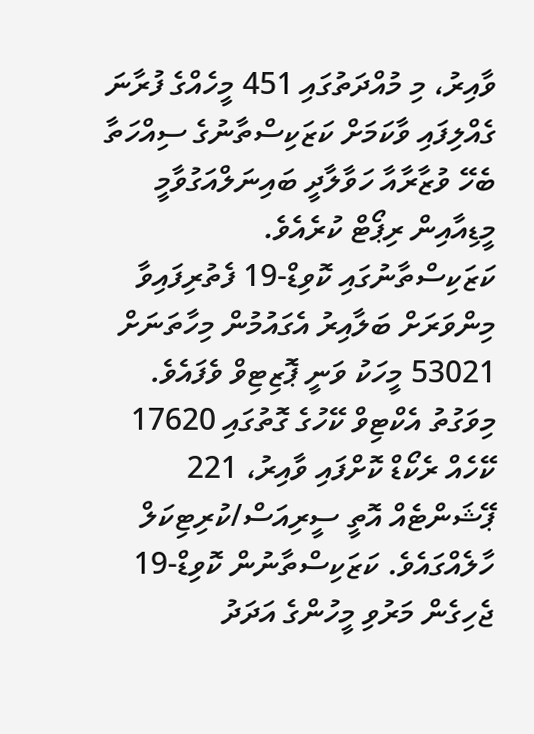ވާއިރު، މި މުއްދަތުގައި 451 މީހެއްގެ ފުރާނަ ގެއްލިފައި ވާކަމަށް ކަޒަކިސްތާނުގެ ސިއްހަތާ ބެހޭ ވުޒާރާއާ ހަވާލާދީ ބައިނަލްއަގުވާމީ މީޑިއާއިން ރިޕޯޓް ކުރެއެވެ.
ކަޒަކިސްތާނުގައި ކޮވިޑް-19 ފެތުރިފައިވާ މިންވަރަށް ބަލާއިރު އެގައުމުން މިހާތަނަށް 53021 މީހަކު ވަނީ ޕޮޒިޓިވް ވެފައެވެ. މިވަގުތު އެކްޓިވް ކޭހުގެ ގޮތުގައި 17620 ކޭހެއް ރެކޯޑް ކޮށްފައި ވާއިރު، 221 ޕޭޝަންޓެއް އޮތީ ސީރިއަސް/ކުރިޓިކަލް ހާލެއްގައެވެ. ކަޒަކިސްތާނުން ކޮވިޑް-19 ޖެހިގެން މަރުވި މީހުންގެ އަދަދު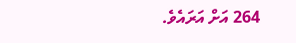264 އަށް އަރައެވެ.